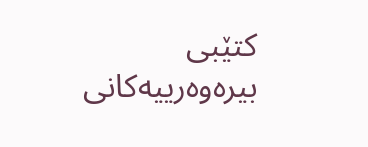کتێبی بیرەوەرییەکانی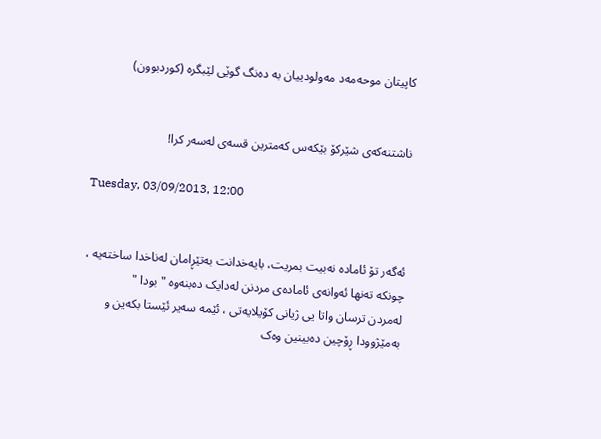کاپیتان موحەمەد مەولودییان بە دەنگ گوێی لێبگرە (کوردبوون)


ناشتنەکەی شێرکۆ بێکەس کەمترین قسەی لەسەر کرا!

Tuesday, 03/09/2013, 12:00


ئەگەر تۆ ئامادە نەبیت بمریت، بایەخدانت بەتێڕامان لەناخدا ساختەیە ، چونکە تەنها ئەوانەی ئامادەی مردنن لەدایک دەبنەوە " بودا "
لەمردن ترسان واتا یی ژیانی کۆیلایەتی ، ئێمە سەیر ئێستا بکەین و بەمێژوودا ڕۆچین دەبینین وەک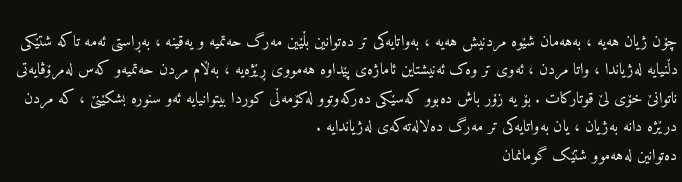چۆن ژیان هەیە ، بەهەمان شێوە مردنیش هەیە ، بەواتایەکی تر دەتوانین بڵێین مەرگ حەتمیە و یەقینە ، بەڕاستی ئەمە تاکە شتێکی دڵنیایە لەژیاندا ، واتا مردن ، ئەوی تر وەک ئەنیشتاین ئاماژەی پێداوە هەمووی ڕێژەیە ، بەڵام مردن حەتمیەو کەس لەمرۆڤایەتی ناتوانێ خۆی لێ قوتارکات . بۆ یە زۆر باش دەبوو کەسێکی دەرکەوتوو لەکۆمەڵی کوردا بیتوانیایە ئەو سنورە بشکێنێ ، کە مردن درێژە دانە بەژیان ، یان بەواتایەکی تر مەرگ دەلالەتەکەی لەژیاندایە .
دەتوانین لەهەموو شتێک گومانمان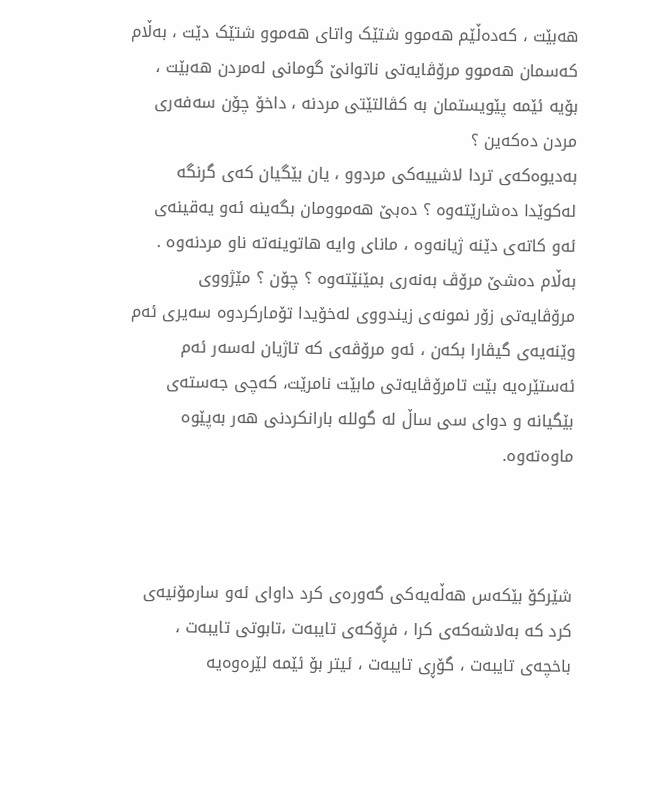هەبێت ، کەدەڵێم هەموو شتێک واتای هەموو شتێک دێت ، بەڵام کەسمان هەموو مرۆڤایەتی ناتوانێ گومانی لەمردن هەبێت ، بۆیە ئێمە پێویستمان بە کڤالتێتی مردنە ، داخۆ چۆن سەفەری مردن دەکەین ؟
بەدیوەکەی تردا لاشيیەکی مردوو ، یان بێگیان کەی گرنگە لەکوێدا دەشارێتەوە ؟ دەبێ هەموومان بگەینە ئەو یەقینەی ئەو کاتەی دێنە ژیانەوە ، مانای وایە هاتوینەتە ناو مردنەوە .
بەڵام دەشێ مرۆڤ بەنەری بمێنێتەوە ؟ چۆن ؟ مێژووی مرۆڤایەتی زۆر نمونەی زیندووی لەخۆیدا تۆمارکردوە سەیری ئەم وێنەیەی گیڤارا بکەن ، ئەو مرۆڤەی کە تاژیان لەسەر ئەم ئەستێرەیە بێت تامرۆڤایەتی مابێت نامرێت، کەچی جەستەی بێگیانە و دوای سی ساڵ لە گوللە بارانکردنی هەر بەپێوە ماوەتەوە.



شێرکۆ بێکەس هەڵەیەکی گەورەی کرد داوای ئەو سارمۆنیەی کرد کە بەلاشەکەی کرا ، فڕۆکەی تایبەت ،تابوتی تایبەت ، باخچەی تایبەت ، گۆڕی تایبەت ، ئیتر بۆ ئێمە لێرەوەیە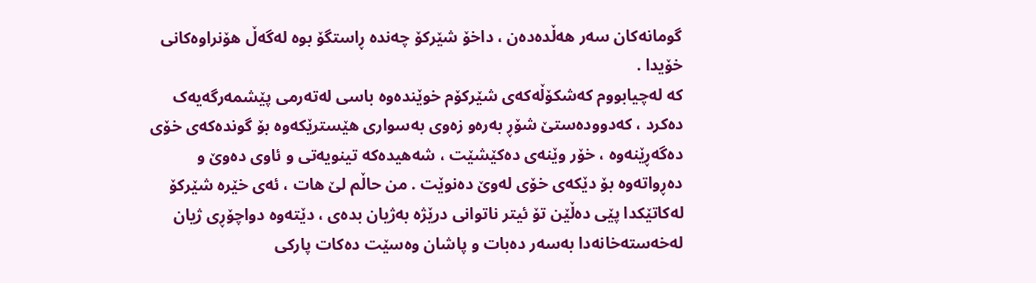گومانەکان سەر هەڵدەدەن ، داخۆ شێرکۆ چەندە ڕاستگۆ بوە لەگەڵ هۆنراوەکانی خۆیدا .
کە لەچیابووم کەشکۆڵەکەی شێرکۆم خوێندەوە باسی لەتەرمی پێشمەرگەیەک دەکرد ، کەدوودەستێ شۆڕ بەرەو زەوی بەسواری هێسترێکەوە بۆ گوندەکەی خۆی دەگەڕێنەوە ، خۆر وێنەی دەکێشێت ، شەهیدەکە تینویەتی و ئاوی دەوێ و دەڕواتەوە بۆ دێکەی خۆی لەوێ دەنوێت . من حاڵم لێ هات ، ئەی خێرە شێرکۆ لەکاتێکدا پێی دەڵێن تۆ ئیتر ناتوانی درێژە بەژیان بدەی ، دێتەوە دواچۆڕی ژیان لەخەستەخانەدا بەسەر دەبات و پاشان وەسێت دەکات پارکی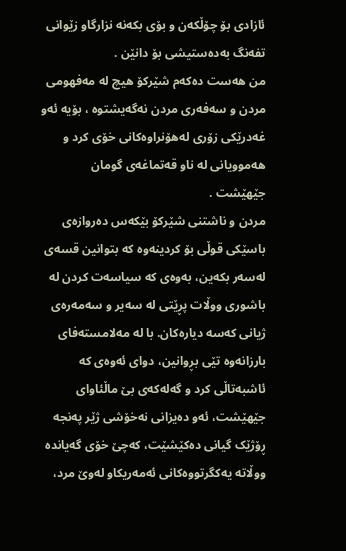ئازادی بۆ چۆڵکەن و بۆی بکەنە نزارگاو زێوانی تفەنگ بەدەستیشی بۆ دانێن .
من هەست دەکەم شێرکۆ هیچ لە مەفهومی مردن و سەفەری مردن نەگەیشتوە ، بۆیە ئەو غەدرێکی زۆری لەهۆنراوەکانی خۆی کرد و هەموویانی لە ناو قەتماغەی گومان جێهێشت .
مردن و ناشتنی شێرکۆ بێکەس دەروازەی باسێکی قوڵی بۆ کردینەوە کە بتوانین قسەی لەسەر بکەین، بەوەی کە سیاسەت کردن لە باشوری ووڵات پڕێتی لە سەیر و سەمەرەی ژیانی کەسە دیارەکان. با لە مەلامستەفای بارزانەوە تێی بڕوانین، دوای ئەوەی کە ئاشبەتاڵی کرد و گەلەکەی بێ ماڵئاوای جێهێشت، ئەو دەیزانی نەخۆشی ژێر پەنجە ڕۆژێک گیانی دەکێشێت، کەچێ خۆی گەیاندە ووڵاتە یەکگرتووەکانی ئەمەریکاو لەوێ مرد،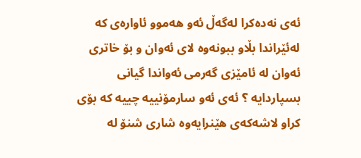ئەی نەدەکرا لەگەڵ ئەو هەموو ئاوارەی کە لەئێراندا بڵاو ببونەوە لای ئەوان و بۆ خاتری ئەوان لە ئامێزی گەرمی ئەواندا گیانی بسپاردایە ؟ ئەی ئەو سارمۆنییە چییە کە بۆی کراو لاشەکەی هێنرایەوە شاری شنۆ لە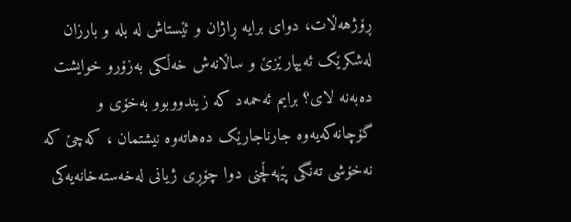ڕۆژهەڵات، دوای برایە ڕاژان و ئێستاش لە بلە و بارزان لەشکرێک ئەیپارێزێ و ساڵانەش خەڵکی بەزۆرو خوایشت دەبەنە لای؟ برایم ئەحمەد کە زیندووبوو بەخۆی و گۆچانەکەیەوە جارناجارێک دەهاتەوە نیشتمان ، کەچێ کە نەخۆشی تەنگی پێهەڵچنی دوا چۆڕی ژیانی لەخەستەخانەیەکی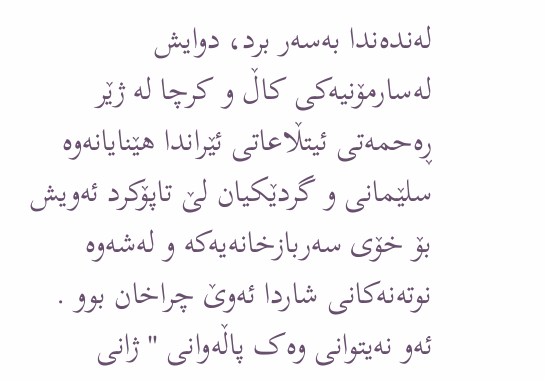لەندەندا بەسەر برد، دوایش لەسارمۆنیەکی کاڵ و کرچا لە ژێر ڕەحمەتی ئیتڵاعاتی ئێراندا هێنایانەوە سلێمانی و گردێکیان لێ تاپۆکرد ئەویش بۆ خۆی سەربازخانەیەکە و لەشەوە نوتەنەکانی شاردا ئەوێ چراخان بوو . ئەو نەیتوانی وەک پاڵەوانی "ژانی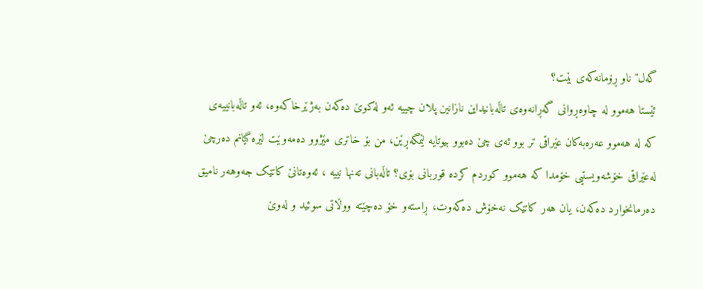گەل" ناو ڕۆمانەکەی بێت؟
ئێستا هەموو لە چاوەڕوانی گەڕانەوەی تاڵەبانیداین نازانین پلان چییە ئەو لەکوێ دەکەن بەژێرخاکەوە، ئەو تاڵەبانییەی کە لە هەموو عەرەبەکان عێراقی تر بوو ئەی چێ دەبوو بیوتایە لێمگەڕێن، من بۆ خاتری مێژوو دەمەوێت لێرە گیانم دەرچێ لەعێراقی خۆشەویستیی خۆمدا کە هەموو کوردم کردە قوربانی بۆی؟ تاڵەبانی تەنها نییە ، ئەوەتانێ کاتێک جەوهەر نامیق دەرمانخوارد دەکەن، یان هەر کاتێک نەخۆش دەکەوت، ڕاستەو خۆ دەچێتە ووڵاتی سوئید و لەوێ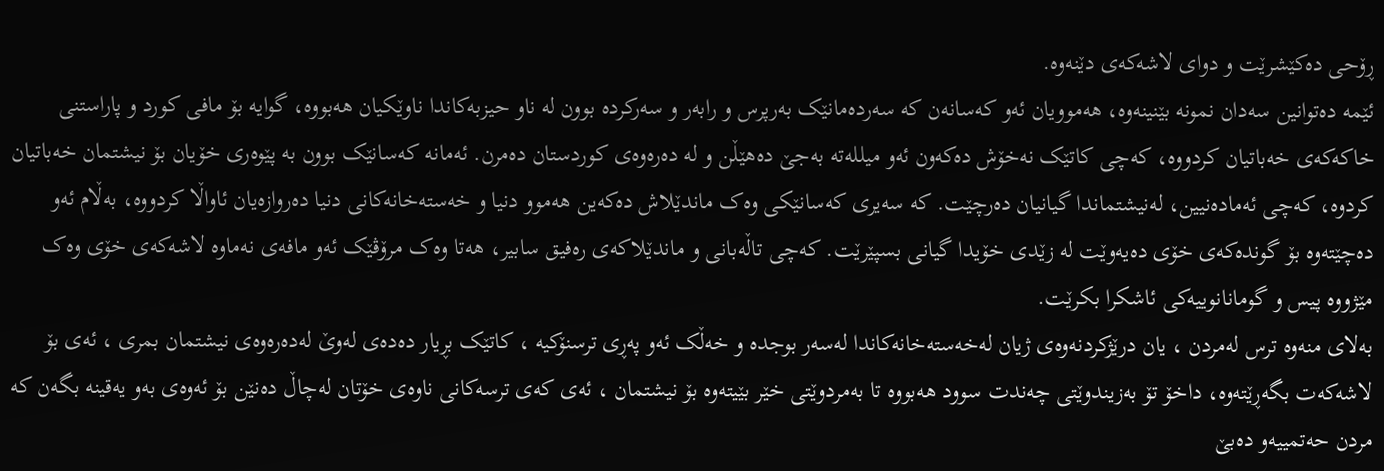ڕۆحی دەکێشرێت و دوای لاشەکەی دێنەوە.
ئێمە دەتوانین سەدان نمونە بێنینەوە، هەموویان ئەو کەسانەن کە سەردەمانێک بەرپرس و رابەر و سەرکردە بوون لە ناو حیزبەکاندا ناوێکیان هەبووە، گوایە بۆ مافی کورد و پاراستنی خاکەکەی خەباتیان کردووە، کەچی کاتێک نەخۆش دەکەون ئەو میللەتە بەجێ دەهێڵن و لە دەرەوەی کوردستان دەمرن. ئەمانە کەسانێک بوون بە پێوەری خۆیان بۆ نیشتمان خەباتیان کردوە، کەچی ئەمادەنیین، لەنیشتماندا گیانیان دەرچێت. کە سەیری کەسانێکی وەک ماندێلاش دەکەین هەموو دنیا و خەستەخانەکانی دنیا دەروازەیان ئاواڵا کردووە، بەڵام ئەو دەچێتەوە بۆ گوندەکەی خۆی دەیەوێت لە زێدی خۆیدا گیانی بسپێرێت. کەچی تاڵەبانی و ماندێلاکەی رەفیق سابیر، هەتا وەک مرۆڤێک ئەو مافەی نەماوە لاشەکەی خۆی وەک مێژووە پیس و گومانانوییەکی ئاشکرا بکرێت.
بەلای منەوە ترس لەمردن ، یان درێژکردنەوەی ژیان لەخەستەخانەکاندا لەسەر بوجدە و خەڵک ئەو پەڕی ترسنۆکیە ، کاتێک بڕیار دەدەی لەوێ لەدەرەوەی نیشتمان بمری ، ئەی بۆ لاشەکەت بگەڕێتەوە، داخۆ تۆ بەزیندوێتی چەندت سوود هەبووە تا بەمردوێتی خێر بێیتەوە بۆ نیشتمان ، ئەی کەی ترسەکانی ناوەی خۆتان لەچاڵ دەنێن بۆ ئەوەی بەو یەقینە بگەن کە مردن حەتمییەو دەبێ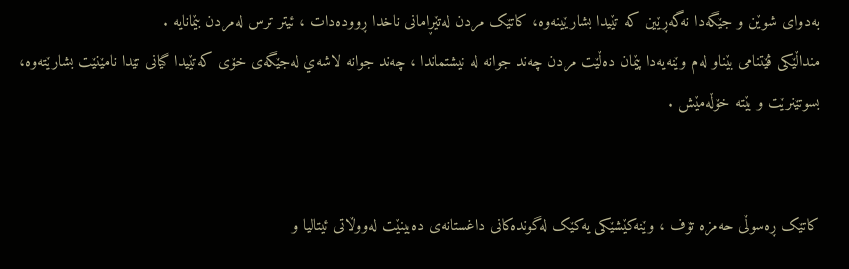بەدوای شوێن و جێگەدا نەگەڕێین کە تێیدا بشارێینەوە، کاتێک مردن لەتێڕامانی ناخدا ڕوودەدات ، ئیتر ترس لەمردن بێمانایە .
منداڵێکی ڤێتنامی بێناو لەم وێنەیەدا پێمان دەڵێت مردن چەند جوانە لە نیشتماندا ، چەند جوانە لاشەي لەجێگەی خۆی کەتێیدا گیانی تێدا نامێنێت بشارێتەوە، بسوتێنرێت و بێتە خۆڵەمێش .


کاتێک ڕەسوڵی حەمزە تۆف ، وێنەکێشێکی یەکێک لەگوندەکانی داغستانەی دەبینێت لەووڵاتی ئیتالیا و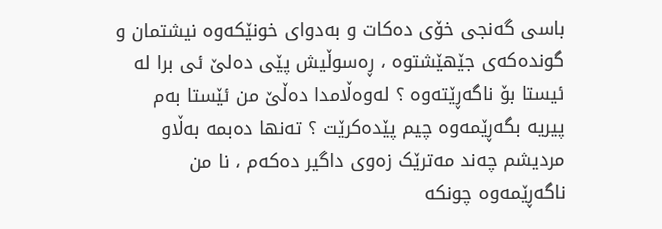باسی گەنجی خۆی دەکات و بەدوای خونێکەوە نیشتمان و گوندەکەی جێهێشتوە ، ڕەسوڵیش پێی دەلێ ئی برا لە ئیستا بۆ ناگەڕێتەوە ؟ لەوەڵامدا دەڵێ من ئێستا بەم پیریە بگەڕێمەوە چیم پێدەکرێت ؟ تەنها دەبمە بەڵاو مردیشم چەند مەترێک زەوی داگیر دەکەم ، نا من ناگەڕێمەوە چونکە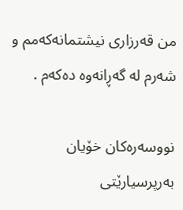من قەرزاری نیشتمانەکەمم و شەرم لە گەڕانەوە دەکەم .

نووسەرەکان خۆیان بەرپرسیارێتی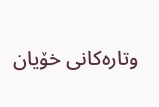وتارەکانی خۆیان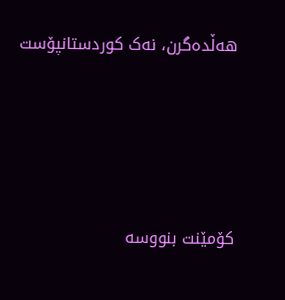هەڵدەگرن، نەک کوردستانپۆست






کۆمێنت بنووسە